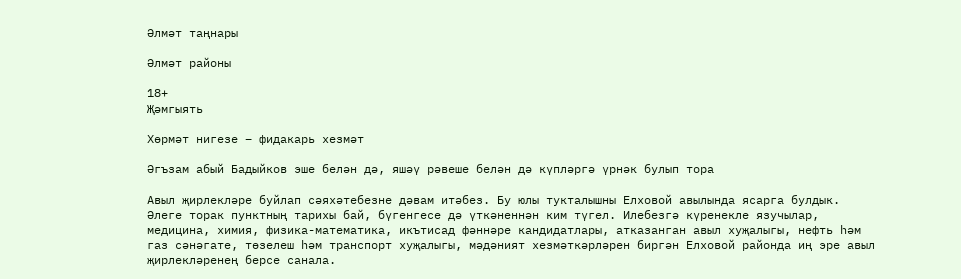Әлмәт таңнары

Әлмәт районы

18+
Җәмгыять

Хөрмәт нигезе – фидакарь хезмәт

Әгъзам абый Бадыйков эше белән дә, яшәү рәвеше белән дә күпләргә үрнәк булып тора

Авыл җирлекләре буйлап сәяхәтебезне дәвам итәбез. Бу юлы тукталышны Елховой авылында ясарга булдык.
Әлеге торак пунктның тарихы бай, бүгенгесе дә үткәненнән ким түгел. Илебезгә күренекле язучылар, медицина, химия, физика-математика, икътисад фәннәре кандидатлары, атказанган авыл хуҗалыгы, нефть һәм газ сәнәгате, төзелеш һәм транспорт хуҗалыгы, мәдәният хезмәткәрләрен биргән Елховой районда иң эре авыл җирлекләренең берсе санала.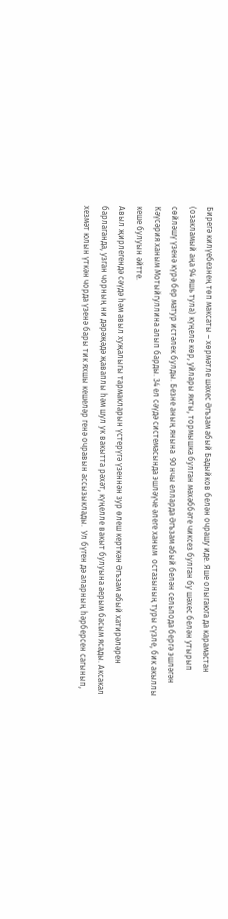Бирегә килүебезнең төп максаты – хөрмәтле шәхес Әгъзам абый Бадыйков белән очрашу иде. Яше олыгаюга да карамастан (озакламый аңа 94 яшь тула) күңеле көр, уйлары якты, тормышка булган мәхәббәте чиксез булган бу шәхес белән утырып сөйләшү үзенә күрә бер матур истәлек булды. Безне аның янына  90 нчы елларда Әгъзам абый белән сельпода бергә эшләгән Кәүсәрия ханым Мотыйгуллина алып барды. 34 ел сәүдә системасында эшләүче әлеге ханым  остазының туры сүзле, бик акыллы кеше булуын әйтте.
Авыл җирлегендә сәүдә һәм авыл хуҗалыгы тармакларын үстерүгә үзеннән зур өлеш керткән Әгъзам абый хатирәләрен барлаганда, узган чорның ни дәрәҗәдә җаваплы һәм шул ук вакытта рәхәт, күңелле вакыт булуына аерым басым ясады. Аксакал хезмәт юлын үткән чорда үзенә бары тик яхшы кешеләр генә очравын ассызыклады.  Ул бүген дә аларның һәрберсен сагынып,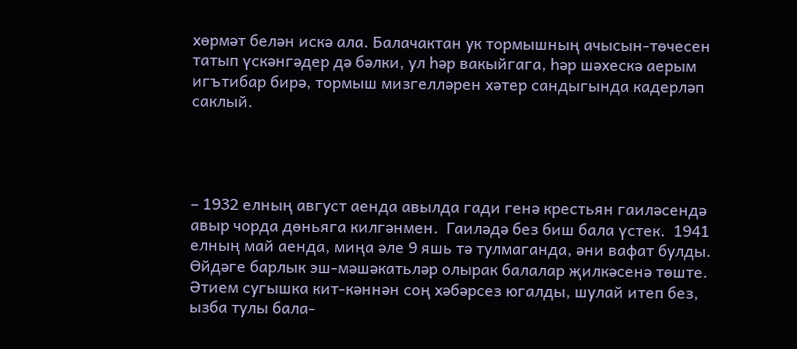хөрмәт белән искә ала. Балачактан ук тормышның ачысын-төчесен татып үскәнгәдер дә бәлки, ул һәр вакыйгага, һәр шәхескә аерым игътибар бирә, тормыш мизгелләрен хәтер сандыгында кадерләп саклый.




– 1932 елның август аенда авылда гади генә крестьян гаиләсендә авыр чорда дөньяга килгәнмен.  Гаиләдә без биш бала үстек.  1941 елның май аенда, миңа әле 9 яшь тә тулмаганда, әни вафат булды. Өйдәге барлык эш-мәшәкатьләр олырак балалар җилкәсенә төште. Әтием сугышка кит-кәннән соң хәбәрсез югалды, шулай итеп без, ызба тулы бала-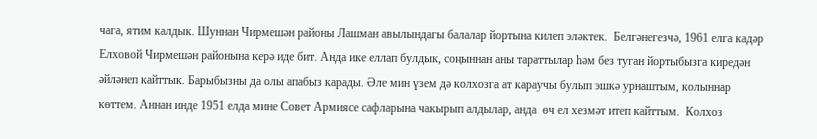чага, ятим калдык. Шуннан Чирмешән районы Лашман авылындагы балалар йортына килеп эләктек.  Белгәнегезчә, 1961 елга кадәр Елховой Чирмешән районына керә иде бит. Анда ике еллап булдык, соңыннан аны тараттылар һәм без туган йортыбызга киредән әйләнеп кайттык. Барыбызны да олы апабыз карады. Әле мин үзем дә колхозга ат караучы булып эшкә урнаштым, колыннар көттем. Аннан инде 1951 елда мине Совет Армиясе сафларына чакырып алдылар, анда  өч ел хезмәт итеп кайттым.  Колхоз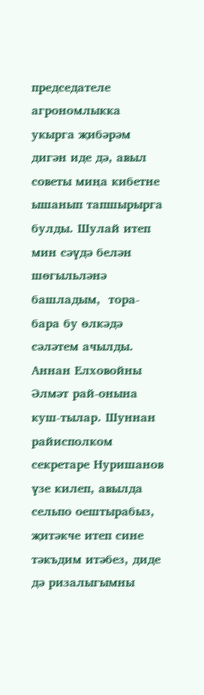председателе агрономлыкка укырга җибәрәм дигән иде дә, авыл советы миңа кибетне ышанып тапшырырга булды. Шулай итеп мин сәүдә белән шөгыльләнә башладым,  тора-бара бу өлкәдә сәләтем ачылды.  Аннан Елховойны Әлмәт рай-онына куш-тылар. Шуннан райисполком секретаре Нуришанов үзе килеп, авылда сельпо оештырабыз, җитәкче итеп сине тәкъдим итәбез, диде дә ризалыгымны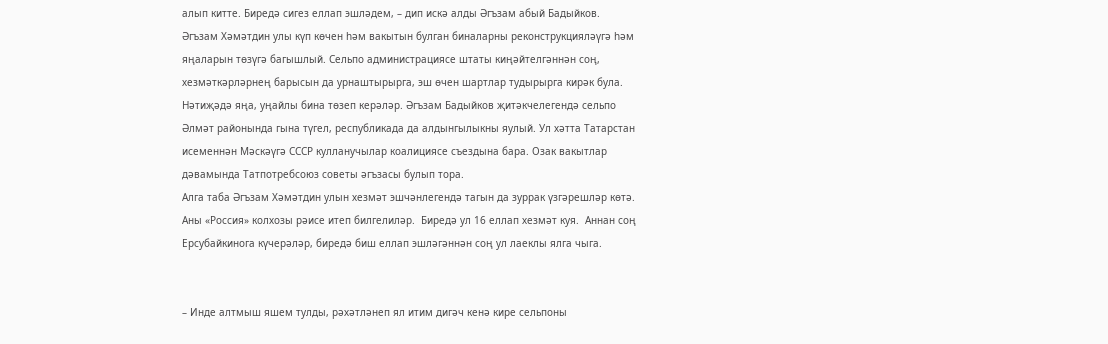алып китте. Биредә сигез еллап эшләдем, – дип искә алды Әгъзам абый Бадыйков.
Әгъзам Хәмәтдин улы күп көчен һәм вакытын булган биналарны реконструкцияләүгә һәм яңаларын төзүгә багышлый. Сельпо администрациясе штаты киңәйтелгәннән соң, хезмәткәрләрнең барысын да урнаштырырга, эш өчен шартлар тудырырга кирәк була. Нәтиҗәдә яңа, уңайлы бина төзеп керәләр. Әгъзам Бадыйков җитәкчелегендә сельпо Әлмәт районында гына түгел, республикада да алдынгылыкны яулый. Ул хәтта Татарстан исеменнән Мәскәүгә СССР кулланучылар коалициясе съездына бара. Озак вакытлар дәвамында Татпотребсоюз советы әгъзасы булып тора.
Алга таба Әгъзам Хәмәтдин улын хезмәт эшчәнлегендә тагын да зуррак үзгәрешләр көтә.  Аны «Россия» колхозы рәисе итеп билгелиләр.  Биредә ул 16 еллап хезмәт куя.  Аннан соң Ерсубайкинога күчерәләр, биредә биш еллап эшләгәннән соң ул лаеклы ялга чыга.


– Инде алтмыш яшем тулды, рәхәтләнеп ял итим дигәч кенә кире сельпоны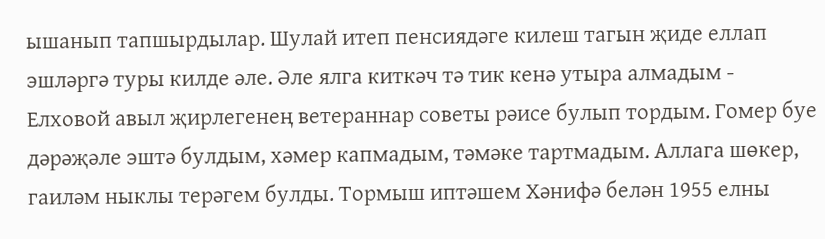ышанып тапшырдылар. Шулай итеп пенсиядәге килеш тагын җиде еллап эшләргә туры килде әле. Әле ялга киткәч тә тик кенә утыра алмадым - Елховой авыл җирлегенең ветераннар советы рәисе булып тордым. Гомер буе дәрәҗәле эштә булдым, хәмер капмадым, тәмәке тартмадым. Аллага шөкер, гаиләм ныклы терәгем булды. Тормыш иптәшем Хәнифә белән 1955 елны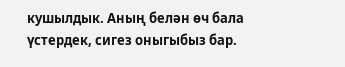кушылдык. Аның белән өч бала үстердек, сигез оныгыбыз бар.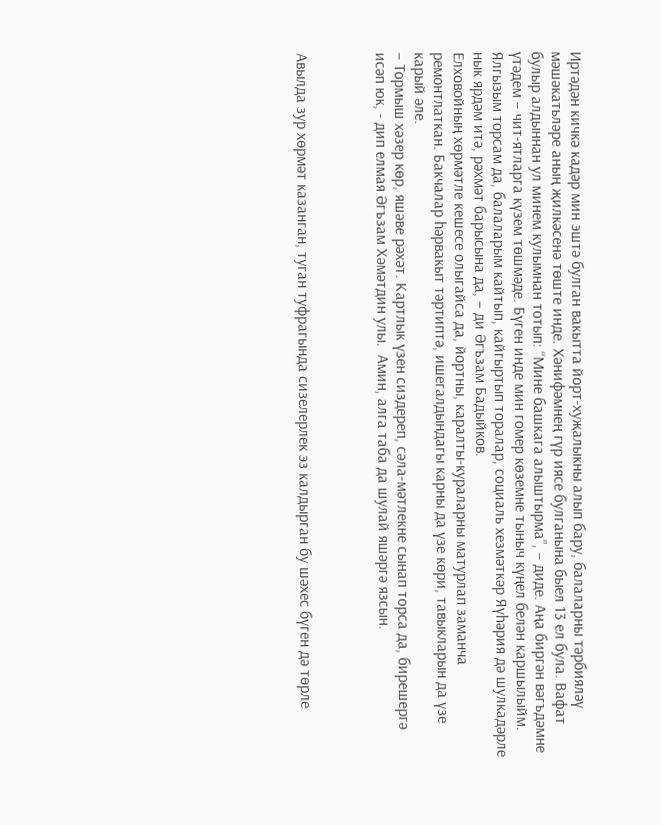Иртәдән кичкә кадәр мин эштә булган вакытта йорт-хуҗалыкны алып бару, балаларны тәрбияләү мәшәкатьләре аның җилкәсенә төште инде. Хәнифәмнең гүр иясе булганына быел 13 ел була. Вафат булыр алдыннан ул минем кулымнан тотып: “Мине башкага алыштырма”, – диде. Аңа биргән вәгъдәмне үтәдем – чит-ятларга күзем төшмәде. Бүген инде мин гомер көземне тыныч күңел белән каршылыйм. Ялгызым торсам да, балаларым кайтып, кайгыртып торалар, социаль хезмәткәр Яүһәрия дә шулкадәрле нык ярдәм итә, рәхмәт барысына да, – ди Әгъзам Бадыйков.
Елховойның хөрмәтле кешесе олыгайса да, йортны, каралты-кураларны матурлап заманча ремонтлаткан. Бакчалар һәрвакыт тәртиптә, ишегалдындагы карны да үзе көри, тавыкларын да үзе карый әле.
– Тормыш хәзер көр, яшәве рәхәт. Картлык үзен сиздереп, сәла-мәтлекне сынап торса да, бирешергә исәп юк, - дип елмая Әгъзам Хәмәтдин улы.  Амин, алга таба да шулай яшәргә язсын.



Авылда зур хөрмәт казанган, туган туфрагында сизелерлек эз калдырган бу шәхес бүген дә төрле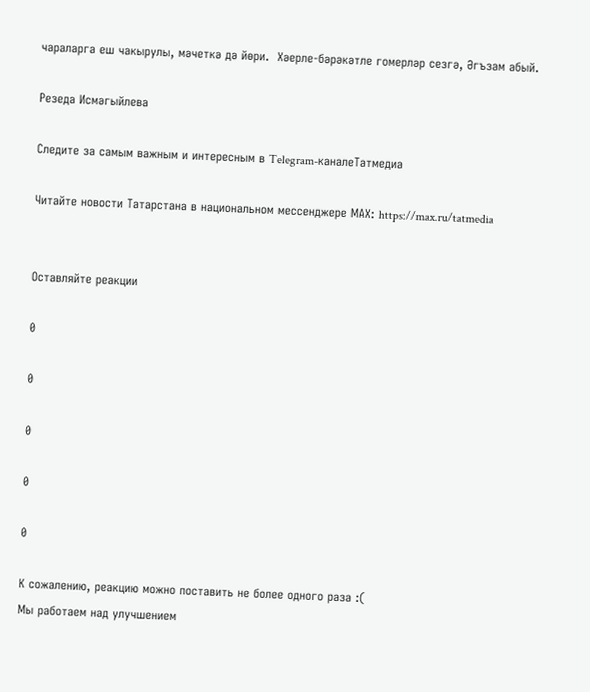чараларга еш чакырулы, мәчеткә дә йөри.  Хәерле-бәрәкәтле гомерләр сезгә, Әгъзам абый.

Резеда Исмәгыйлева

Следите за самым важным и интересным в Telegram-каналеТатмедиа

Читайте новости Татарстана в национальном мессенджере MАХ: https://max.ru/tatmedia


Оставляйте реакции

0

0

0

0

0

К сожалению, реакцию можно поставить не более одного раза :(
Мы работаем над улучшением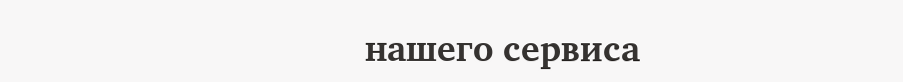нашего сервиса